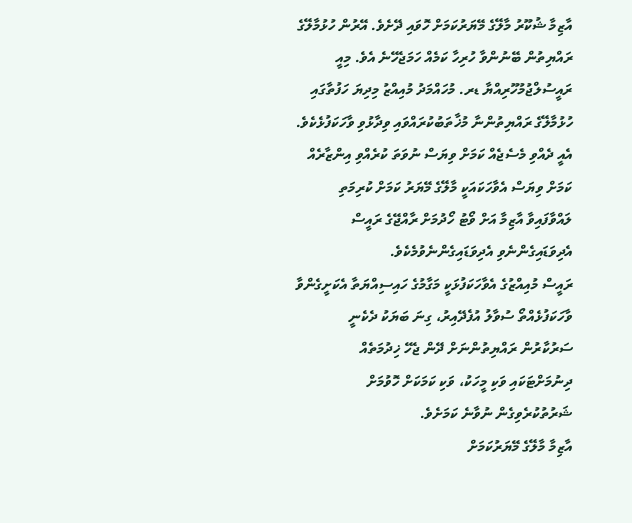އާޒިމާ ޝުކޫރު މާލޭގެ މޭޔަރުކަމަށް ހޮވައި ދޭށެވެ. އޭރުން ހުޅުމާލޭގެ ރައްޔިތުން ބޭނުންވާ ހުރިހާ ކަމެއް ހަމަޖެހޭނެ އެވެ. މިއީ ރައީސުލްޖުމުހޫރިއްޔާ ޑރ. މުހައްމަދު މުއިއްޒު މިދިޔަ ހަފުތާގައި ހުޅުމާލޭގެ ރައްޔިތުންނާ މުޚާތަބުކުރައްވައި ވިދާޅުވި ވާހަކަފުޅެކެވެ. އެއީ ދެއްވި މެސެޖެއް ކަމަށް ވިޔަސް ނުވަތަ ކުރެއްވި އިންޒާރެއް ކަމަށް ވިޔަސް އެވާހަކައަކީ މާލޭގެ މޭޔަރު ކަމަށް ކުރިމަތި ލައްވާފައިވާ އާޒިމާ އަށް ވޯޓު ހޯދުމަށް ރާއްޖޭގެ ރައީސް އެދިވަޑައިގެންނެވި އެދިވަޑައިގެންނެވުމެކެވެ.
ރައީސް މުއިއްޒުގެ އެވާހަކަފުޅަކީ މަގާމުގެ ހައިސިއްޔަތާ އެކަށީގެންވާ ވާހަކަފުޅެއްތޯ ސުވާލު އުފެދޭއިރު، ގިނަ ބަޔަކު ދެކެނީ ސަރުކާރުން ރައްޔިތުންނަށް ދޭން ޖެހޭ ޚިދުމަތެއް ދިނުމަށްޓަކައި ވަކި މީހަކު، ވަކި ކަމަކަށް ހޮވުމަށް ޝަރުތުކުރެވިގެން ނުވާނެ ކަމަށެވެ.
އާޒިމާ މާލޭގެ މޭޔަރުކަމަށް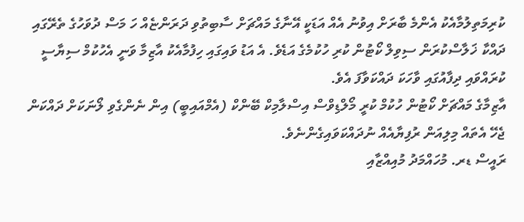ކުރިމަތިލުމާއެކު އެންމެ ބާރަށް އިވުނު އެއް އަޑަކީ އޭނާގެ މައްޗަށް ސާބިތުވި ދަރަންޏެއް ހަ މަސް ދުވަހުގެ ތެރޭގައި ދައްކާ ޚަލާސްކުރަން ސިވިލް ކޯޓުން ކުރި ހުކުމެގެ އަޑެވެ. އެ އަޑު ވައިގައި ހިފުމާއެކު އާޒިމާ ވަނީ އެހުކުމް ސިޔާސީ ކުރައްވައި ދިފާއުގައި ވާހަކަ ދައްކަވާފަ އެވެ.
އާޒިމާގެ މައްޗަށް ކޯޓުން ހުކުމް ކުރީ މޯލްޑިވްސް އިސްލާމިކް ބޭންކް (އެމްއައިބީ) އިން ނެންގެވި ލޯނަކަށް ދައްކަން ޖެހޭ އެތައް މިލިއަން ރުފިޔާއެއް ނުދައްކަވައިގެންނެވެ.
ރައީސް ޑރ. މުހައްމަދު މުއިއްޒާއި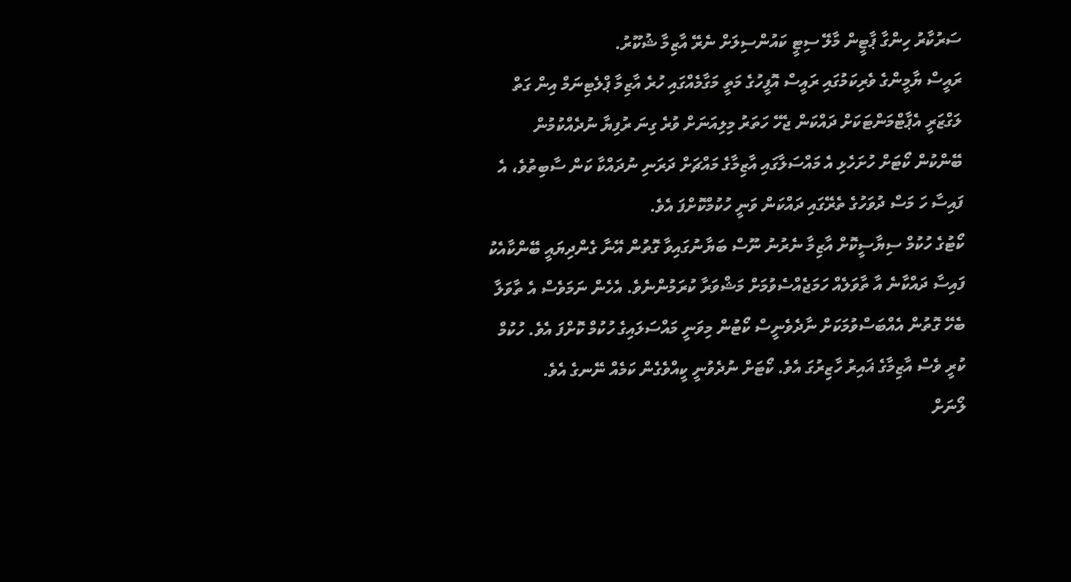ސަރުކާރު ހިންގާ ޕާޓީން މާލޭ ސިޓީ ކައުންސިލަށް ނެރޭ އާޒިމާ ޝުކޫރު.
ރައީސް ޔާމީންގެ ވެރިކަމުގައި ރައީސް އޮފީހުގެ މަތީ މަގާމެއްގައި ހުރެ އާޒިމާ ޕްލެޓިނަމް އިން ގަތް ލަގްޒަރީ އެޕާޓްމަންޓަކަށް ދައްކަން ޖެހޭ ހަތަރު މިލިއަނަށް ވުރެ ގިނަ ރުފިޔާ ނުދެއްކުމުން ބޭންކުން ކޯޓަށް ހުށަހެޅި އެ މައްސަލާގައި އާޒިމާގެ މައްޗަށް ދަރަނި ނުދައްކާ ކަން ސާބިތުވެ، އެ ފައިސާ ހަ މަސް ދުވަހުގެ ތެރޭގައި ދައްކަން ވަނީ ހުކުމްކޮށްފަ އެވެ.
ކޯޓުގެ ހުކުމް ސިޔާސީކޮށް އާޒިމާ ނެރުނު ނޫސް ބަޔާނުގައިވާ ގޮތުން އޭނާ ގެންދިޔައީ ބޭންކާއެކު ފައިސާ ދައްކާނެ އާ ތާވަލެއް ހަމަޖެއްސެވުމަށް މަޝްވަރާ ކުރަމުންނެވެ. އެހެން ނަމަވެސް އެ ތާވަލާ ބެހޭ ގޮތުން އެއްބަސްވުމަކަށް ނާދެވެނީސް ކޯޓުން މިވަނީ މައްސަލައިގެ ހުކުމް ކޮށްފަ އެވެ. ހުކުމް ކުރީ ވެސް އާޒިމާގެ ޣައިރު ހާޒިރުގަ އެވެ. ކޯޓަށް ނުދެވުނީ ކީއްވެގެން ކަމެއް ނޭނގެ އެވެ.
ލޯނަށް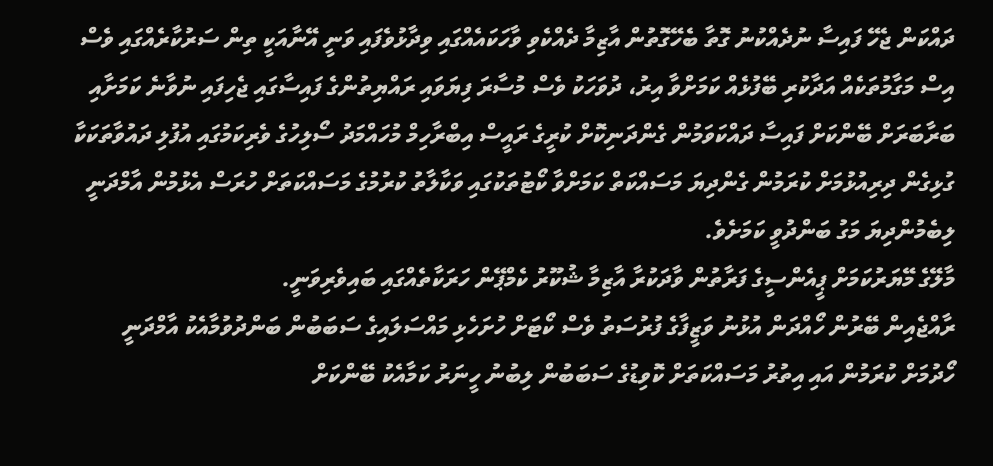ދައްކަން ޖެހޭ ފައިސާ ނުދެއްކުނު ގޮތާ ބެހޭގޮތުން އާޒިމާ ދެއްކެވި ވާހަކައެއްގައި ވިދާޅުވެފައި ވަނީ އޭނާއަކީ ތިން ސަރުކާރެއްގައި ވެސް އިސް މަގާމުތަކެއް އަދާކުރި ބޭފުޅެއް ކަމަށްވާ އިރު، ދުވަހަކު ވެސް މުސާރަ ފިޔަވައި ރައްޔިތުންގެ ފައިސާގައި ޖެހިފައި ނުވާނެ ކަމަށާއި ބަރާބަރަށް ބޭންކަށް ފައިސާ ދައްކަވަމުން ގެންދަނިކޮށް ކުރީގެ ރައީސް އިބްރާހިމް މުހައްމަދު ސޯލިހުގެ ވެރިކަމުގައި އުފުލި ދައުވާތަކަކާ ގުޅިގެން ދިރިއުޅުމަށް ކުރަމުން ގެންދިޔަ މަސައްކަތް ކަމަށްވާ ކޯޓުތަކުގައި ވަކާލާތު ކުރުމުގެ މަސައްކަތަށް ހުރަސް އެޅުމުން އާމްދަނީ ލިބެމުންދިޔަ މަގު ބަންދުވީ ކަމަށެވެ.
މާލޭގެ މޭޔަރުކަމަށް ޕީއެންސީގެ ފަރާތުން ވާދަކުރާ އާޒިމާ ޝުކޫރު ކެމްޕޭން ހަރަކާތެއްގައި ބައިވެރިވަނީ.
ރާއްޖެއިން ބޭރުން ހޯއްދަން އުޅުނު ވަޒީފާގެ ފުރުސަތު ވެސް ކޯޓަށް ހުށަހެޅި މައްސަލައިގެ ސަބަބުން ބަންދުވުމާއެކު އާމްދަނީ ހޯދުމަށް ކުރަމުން އައި އިތުރު މަސައްކަތަށް ކޮވިޑުގެ ސަބަބުން ލިބުނު ހީނަރު ކަމާއެކު ބޭންކަށް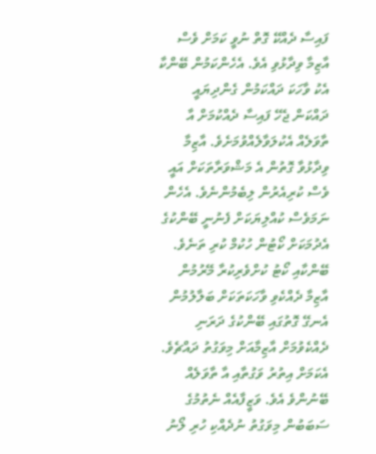ފައިސާ ދެއްކޭ ގޮތް ނުވީ ކަމަށް ވެސް އާޒިމާ ވިދާޅުވި އެވެ. އެހެންކަމުން ބޭންކާ އެކު ވާހަކަ ދައްކަމުން ގެންދިޔައީ ދައްކަން ޖެހޭ ފައިސާ ދެއްކުމަށް އާ ތާވަލެއް އެކުލަވާލެއްވުމަށެވެ. އާޒިމާ ވިދާޅުވާ ގޮތުން އެ މަޝްވަރާތަކަށް އައީ ވެސް ކުރިއެރުން ލިބެމުންނެވެ. އެހެން ނަމަވެސް ކުއްލިޔަކަށް ފެނުނީ ބޭންކުގެ އެދުމަކަށް ކޯޓުން ހުކުމް ކުރި ތަނެވެ.
ބޭންކާއި ކޯޓު ކުށްވެރިކުރާ މޭރުމުން އާޒިމާ ދެއްކެވި ވާހަކަތަކަށް ބަލާލުމުން އެނގޭ ގޮތުގައި ބޭންކުގެ ދަރަނި ދެއްކެވުމަށް އާޒިމާއަށް މިވަގުތު ދައްޗެވެ. އެކަމަށް އިތުރު ވަގުތާއި އާ ތާވަލެއް ބޭނުންވެ އެވެ. ވަޒީފާއެއް ނެތުމުގެ ސަބަބުން މިވަގުތު ނުދެއްކި ހުރި ލޯނު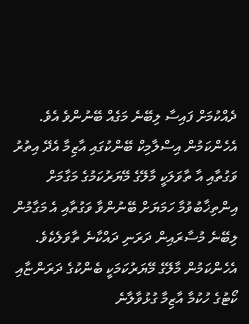ދެއްކުމަށް ފައިސާ ލިބޭނެ މަގެއް ބޭނުންވެ އެވެ.
އެހެންކަމުން އިސްލާމިކް ބޭންކުގައި އާޒިމާ އެދޭ އިތުރު ވަގުތާއި އާ ތާވަލަކީ މާލޭގެ މޭޔަރުކަމުގެ މަގާމަށް އިންތިޚާބުވުމާ ހަމަޔަށް ބޭނުންވާ ވަގުތާއި އެ މަގާމުން ލިބޭނެ މުސާރައިން ދަރަނި ދައްކާނެ ތާވަލެކެވެ. އެހެންކަމުން މާލޭގެ މޭޔަރުކަމަކީ ބެންކުގެ ދަރަންޏާއި ކޯޓުގެ ހުކުމާ އާޒިމާ ގުޅުވާލާނެ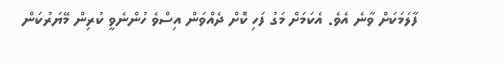ފާލަމަކަށް ވާނެ އެވެ. އެކަމަށް މަގު ފަހި ކޮށް ދެއްވަން އިސްވެ ހުންނެވީ ކުރިން މޭޔަރުކަން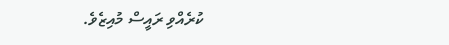ކުރެއްވި ރައީސް މުއިޒެވެ.